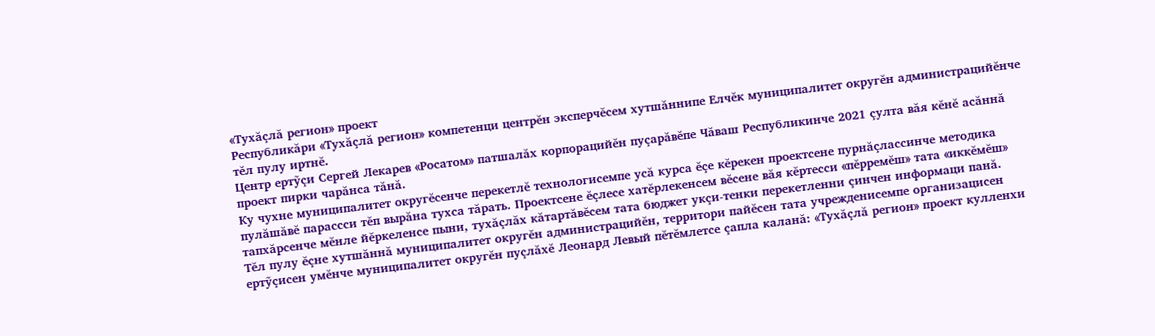«Тухăçлă регион» проект
Республикăри «Тухăçлă регион» компетенци центрĕн эксперчĕсем хутшăннипе Елчĕк муниципалитет округĕн администрацийĕнче тĕл пулу иртнĕ.
Центр ертỹçи Сергей Лекарев «Росатом» патшалăх корпорацийĕн пуçарăвĕпе Чăваш Республикинче 2021 çулта вăя кĕнĕ асăннă проект пирки чарăнса тăнă.
Ку чухне муниципалитет округĕсенче перекетлĕ технологисемпе усă курса ĕçе кĕрекен проектсене пурнăçлассинче методика пулăшăвĕ парассси тĕп вырăна тухса тăрать. Проектсене ĕçлесе хатĕрлекенсем вĕсене вăя кĕртесси «пĕрремĕш» тата «иккĕмĕш» тапхăрсенче мĕнле йĕркеленсе пыни, тухăçлăх кăтартăвĕсем тата бюджет укçи-тенки перекетленни çинчен информаци панă.
Тĕл пулу ĕçне хутшăннă муниципалитет округĕн администрацийĕн, территори пайĕсен тата учрежденисемпе организацисен ертỹçисен умĕнче муниципалитет округĕн пуçлăхĕ Леонард Левый пĕтĕмлетсе çапла каланă: «Тухăçлă регион» проект кулленхи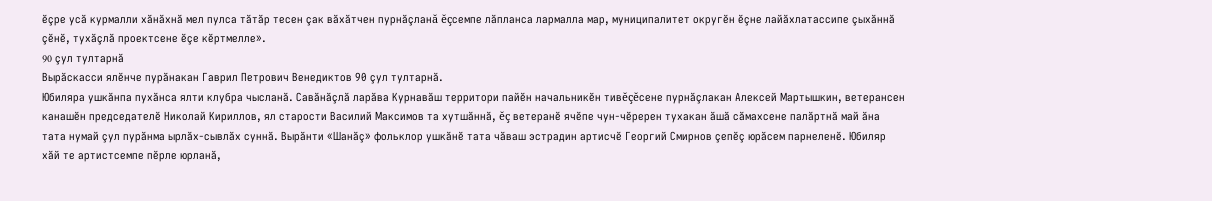ĕçре усă курмалли хăнăхнă мел пулса тăтăр тесен çак вăхăтчен пурнăçланă ĕçсемпе лăпланса лармалла мар, муниципалитет округĕн ĕçне лайăхлатассипе çыхăннă çĕнĕ, тухăçлă проектсене ĕçе кĕртмелле».
90 çул тултарнă
Вырăскасси ялĕнче пурăнакан Гаврил Петрович Венедиктов 90 çул тултарнă.
Юбиляра ушкăнпа пухăнса ялти клубра чысланă. Савăнăçлă ларăва Курнавăш территори пайĕн начальникĕн тивĕçĕсене пурнăçлакан Алексей Мартышкин, ветерансен канашĕн председателĕ Николай Кириллов, ял старости Василий Максимов та хутшăннă, ĕç ветеранĕ ячĕпе чун-чĕререн тухакан ăшă сăмахсене палăртнă май ăна тата нумай çул пурăнма ырлăх-сывлăх суннă. Вырăнти «Шанăç» фольклор ушкăнĕ тата чăваш эстрадин артисчĕ Георгий Смирнов çепĕç юрăсем парнеленĕ. Юбиляр хăй те артистсемпе пĕрле юрланă,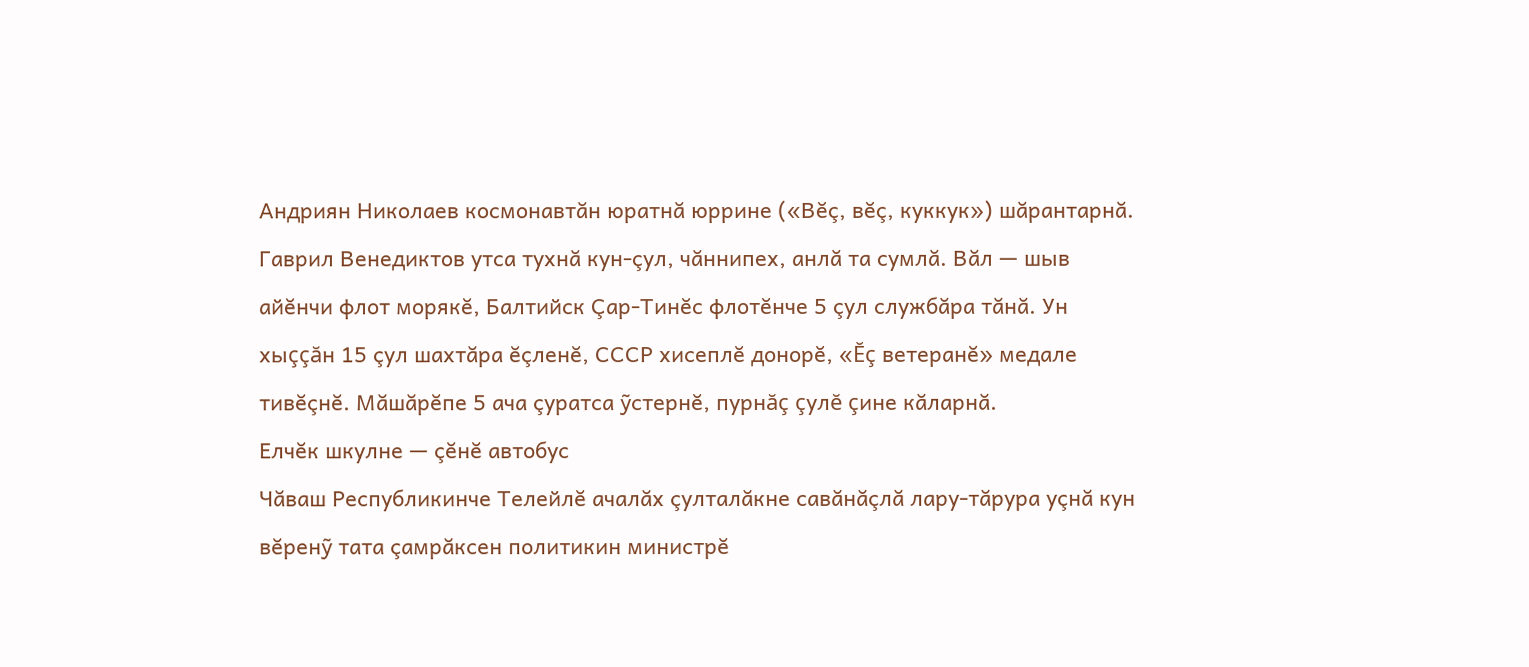Андриян Николаев космонавтăн юратнă юррине («Вĕç, вĕç, куккук») шăрантарнă.
Гаврил Венедиктов утса тухнă кун-çул, чăннипех, анлă та сумлă. Вăл — шыв айĕнчи флот морякĕ, Балтийск Çар-Тинĕс флотĕнче 5 çул службăра тăнă. Ун хыççăн 15 çул шахтăра ĕçленĕ, СССР хисеплĕ донорĕ, «Ĕç ветеранĕ» медале тивĕçнĕ. Мăшăрĕпе 5 ача çуратса ỹстернĕ, пурнăç çулĕ çине кăларнă.
Елчĕк шкулне — çĕнĕ автобус
Чăваш Республикинче Телейлĕ ачалăх çулталăкне савăнăçлă лару-тăрура уçнă кун вĕренỹ тата çамрăксен политикин министрĕ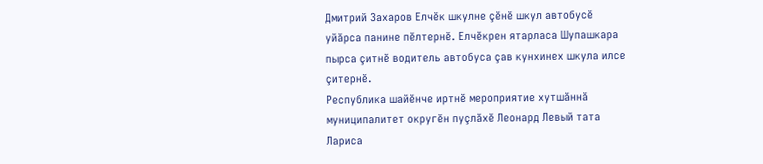Дмитрий Захаров Елчĕк шкулне çĕнĕ шкул автобусĕ уйăрса панине пĕлтернĕ. Елчĕкрен ятарласа Шупашкара пырса çитнĕ водитель автобуса çав кунхинех шкула илсе çитернĕ.
Республика шайĕнче иртнĕ мероприятие хутшăннă муниципалитет округĕн пуçлăхĕ Леонард Левый тата Лариса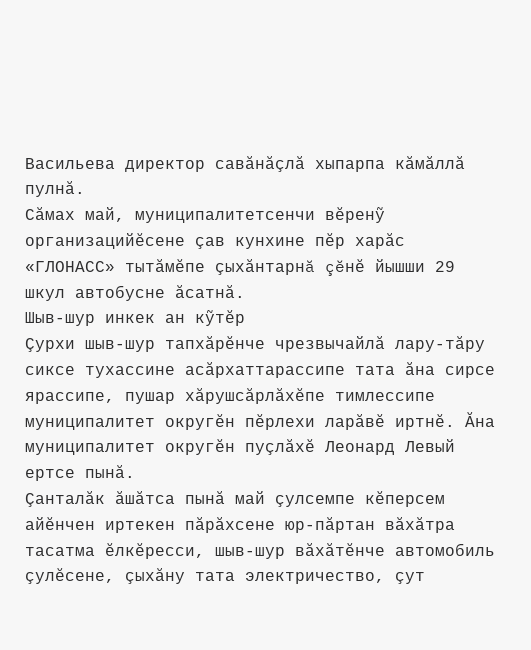Васильева директор савăнăçлă хыпарпа кăмăллă пулнă.
Сăмах май, муниципалитетсенчи вĕренỹ организацийĕсене çав кунхине пĕр харăс «ГЛОНАСС» тытăмĕпе çыхăнтарнă çĕнĕ йышши 29 шкул автобусне ăсатнă.
Шыв-шур инкек ан кỹтĕр
Çурхи шыв-шур тапхăрĕнче чрезвычайлă лару-тăру сиксе тухассине асăрхаттарассипе тата ăна сирсе ярассипе, пушар хăрушсăрлăхĕпе тимлессипе муниципалитет округĕн пĕрлехи ларăвĕ иртнĕ. Ăна муниципалитет округĕн пуçлăхĕ Леонард Левый ертсе пынă.
Çанталăк ăшăтса пынă май çулсемпе кĕперсем айĕнчен иртекен пăрăхсене юр-пăртан вăхăтра тасатма ĕлкĕресси, шыв-шур вăхăтĕнче автомобиль çулĕсене, çыхăну тата электричество, çут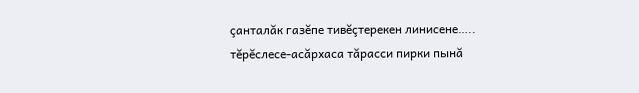çанталăк газĕпе тивĕçтерекен линисене….. тĕрĕслесе-асăрхаса тăрасси пирки пынă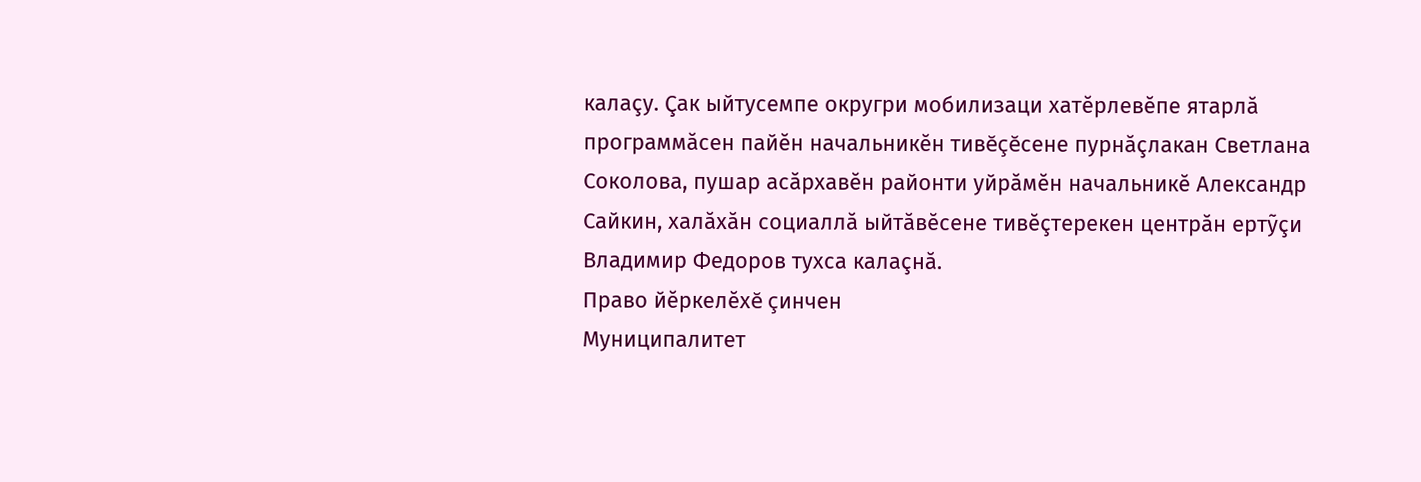калаçу. Çак ыйтусемпе округри мобилизаци хатĕрлевĕпе ятарлă программăсен пайĕн начальникĕн тивĕçĕсене пурнăçлакан Светлана Соколова, пушар асăрхавĕн районти уйрăмĕн начальникĕ Александр Сайкин, халăхăн социаллă ыйтăвĕсене тивĕçтерекен центрăн ертỹçи Владимир Федоров тухса калаçнă.
Право йĕркелĕхĕ çинчен
Муниципалитет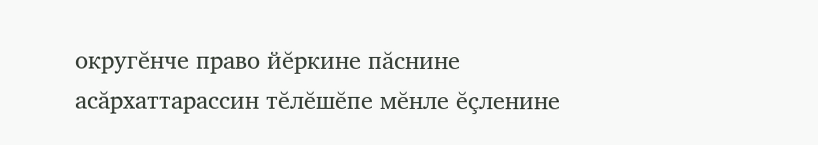округĕнче право йĕркине пăснине асăрхаттарассин тĕлĕшĕпе мĕнле ĕçленине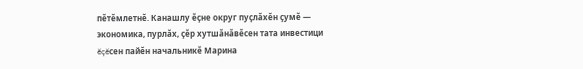пĕтĕмлетнĕ. Канашлу ĕçне округ пуçлăхĕн çумĕ — экономика, пурлăх, çĕр хутшăнăвĕсен тата инвестици ĕçĕсен пайĕн начальникĕ Марина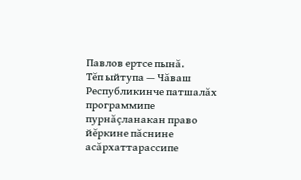Павлов ертсе пынă.
Тĕп ыйтупа — Чăваш Республикинче патшалăх программипе пурнăçланакан право йĕркине пăснине асăрхаттарассипе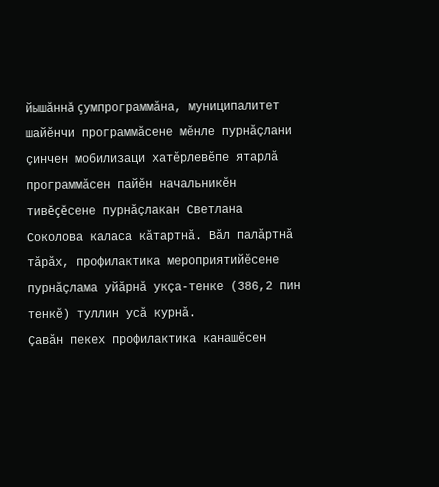йышăннă çумпрограммăна, муниципалитет шайĕнчи программăсене мĕнле пурнăçлани çинчен мобилизаци хатĕрлевĕпе ятарлă программăсен пайĕн начальникĕн тивĕçĕсене пурнăçлакан Светлана Соколова каласа кăтартнă. Вăл палăртнă тăрăх, профилактика мероприятийĕсене пурнăçлама уйăрнă укçа-тенке (386,2 пин тенкĕ) туллин усă курнă.
Çавăн пекех профилактика канашĕсен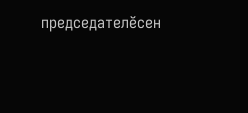председателĕсен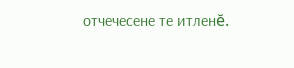отчечесене те итленĕ.